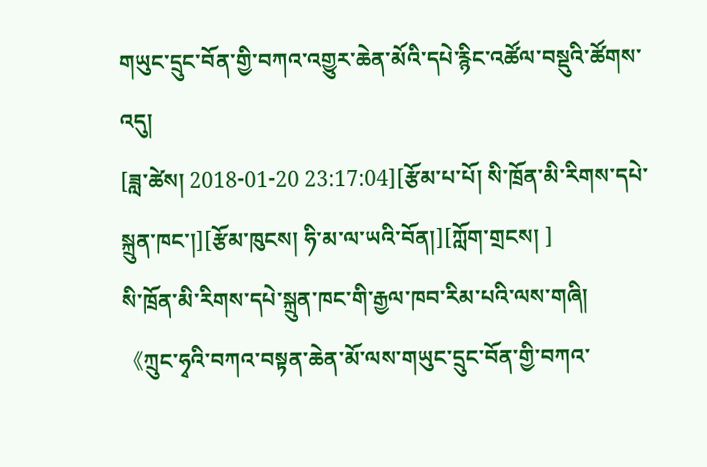གཡུང་དྲུང་བོན་གྱི་བཀའ་འགྱུར་ཆེན་མོའི་དཔེ་རྙིང་འཚོལ་བསྡུའི་ཚོགས་འདུ།
[ཟླ་ཚེས། 2018-01-20 23:17:04][རྩོམ་པ་པོ། སི་ཁྲོན་མི་རིགས་དཔེ་སྐྲུན་ཁང་།][རྩོམ་ཁུངས། ཧི་མ་ལ་ཡའི་བོན།][ཀློག་གྲངས། ]
སི་ཁྲོན་མི་རིགས་དཔེ་སྐྲུན་ཁང་གི་རྒྱལ་ཁབ་རིམ་པའི་ལས་གཞི།
《ཀྲུང་ཧྭའི་བཀའ་བསྟན་ཆེན་མོ་ལས་གཡུང་དྲུང་བོན་གྱི་བཀའ་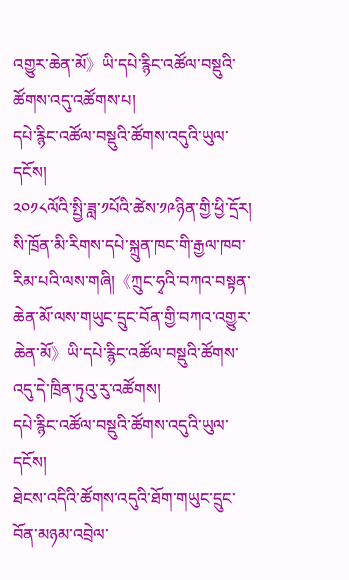འགྱུར་ཆེན་མོ》ཡི་དཔེ་རྙིང་འཚོལ་བསྡུའི་ཚོགས་འདུ་འཚོགས་པ།
དཔེ་རྙིང་འཚོལ་བསྡུའི་ཚོགས་འདུའི་ཡུལ་དངོས།
༢༠༡༨ལོའི་སྤྱི་ཟླ་༡པོའི་ཚེས་༡༩ཉིན་གྱི་ཕྱི་དྲོར། སི་ཁྲོན་མི་རིགས་དཔེ་སྐྲུན་ཁང་གི་རྒྱལ་ཁབ་རིམ་པའི་ལས་གཞི།《ཀྲུང་ཧྭའི་བཀའ་བསྟན་ཆེན་མོ་ལས་གཡུང་དྲུང་བོན་གྱི་བཀའ་འགྱུར་ཆེན་མོ》ཡི་དཔེ་རྙིང་འཚོལ་བསྡུའི་ཚོགས་འདུ་དེ་ཁྲིན་ཏུའུ་རུ་འཚོགས།
དཔེ་རྙིང་འཚོལ་བསྡུའི་ཚོགས་འདུའི་ཡུལ་དངོས།
ཐེངས་འདིའི་ཚོགས་འདུའི་ཐོག་གཡུང་དྲུང་བོན་མཉམ་འབྲེལ་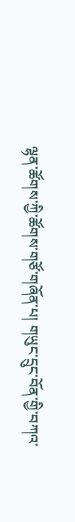ལྷན་ཚོགས་ཀྱི་ཚོགས་གཙོ་གཞོན་པ། གཡུང་དྲུང་བོན་གྱི་བཀའ་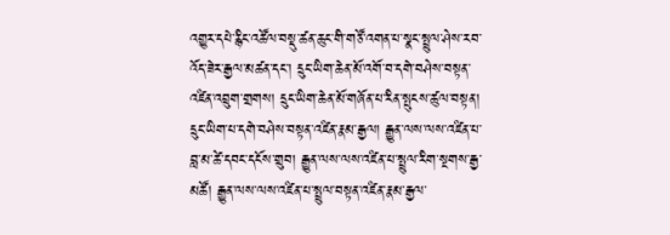འགྱུར་དཔེ་རྙིང་འཚོལ་བསྡུ་ཚན་ཆུང་གི་གཙོ་འགན་པ་སྣང་སྤྲུལ་ཤེས་རབ་འོད་ཟེར་རྒྱལ་མཚན་དང་། དྲུང་ཡིག་ཆེན་མོ་འགོ་བ་དགེ་བཤེས་བསྟན་འཛིན་འབྲུག་གྲགས། དྲུང་ཡིག་ཆེན་མོ་གཞོན་པ་རིན་སྤུངས་ཚུལ་བསྟན། དྲུང་ཡིག་པ་དགེ་བཤེས་བསྟན་འཛིན་རྣམ་རྒྱལ། རྒྱུན་ལས་ལས་འཛིན་པ་བླ་མ་ཚེ་དབང་དངོས་གྲུབ། རྒྱུན་ལས་ལས་འཛིན་པ་སྤྲུལ་རིག་སྔགས་རྒྱ་མཚོ། རྒྱུན་ལས་ལས་འཛིན་པ་སྤྲུལ་བསྟན་འཛིན་རྣམ་རྒྱལ་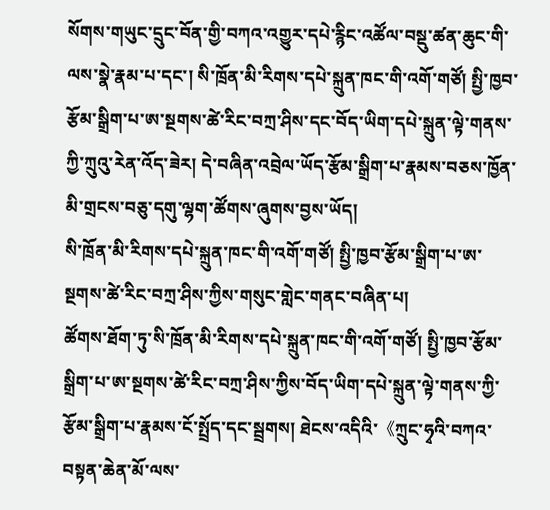སོགས་གཡུང་དྲུང་བོན་གྱི་བཀའ་འགྱུར་དཔེ་རྙིང་འཚོལ་བསྡུ་ཚན་ཆུང་གི་ལས་སྣེ་རྣམ་པ་དང་། སི་ཁྲོན་མི་རིགས་དཔེ་སྐྲུན་ཁང་གི་འགོ་གཙོ། སྤྱི་ཁྱབ་རྩོམ་སྒྲིག་པ་ཨ་སྔགས་ཚེ་རིང་བཀྲ་ཤིས་དང་བོད་ཡིག་དཔེ་སྐྲུན་ལྟེ་གནས་ཀྱི་ཀྲུའུ་རེན་འོད་ཟེར། དེ་བཞིན་འབྲེལ་ཡོད་རྩོམ་སྒྲིག་པ་རྣམས་བཅས་ཁྱོན་མི་གྲངས་བཅུ་དགུ་ལྷག་ཚོགས་ཞུགས་བྱས་ཡོད།
སི་ཁྲོན་མི་རིགས་དཔེ་སྐྲུན་ཁང་གི་འགོ་གཙོ། སྤྱི་ཁྱབ་རྩོམ་སྒྲིག་པ་ཨ་སྔགས་ཚེ་རིང་བཀྲ་ཤིས་ཀྱིས་གསུང་གླེང་གནང་བཞིན་པ།
ཚོགས་ཐོག་ཏུ་སི་ཁྲོན་མི་རིགས་དཔེ་སྐྲུན་ཁང་གི་འགོ་གཙོ། སྤྱི་ཁྱབ་རྩོམ་སྒྲིག་པ་ཨ་སྔགས་ཚེ་རིང་བཀྲ་ཤིས་ཀྱིས་བོད་ཡིག་དཔེ་སྐྲུན་ལྟེ་གནས་ཀྱི་རྩོམ་སྒྲིག་པ་རྣམས་ངོ་སྤྲོད་དང་སྦྲགས། ཐེངས་འདིའི་《ཀྲུང་ཧྭའི་བཀའ་བསྟན་ཆེན་མོ་ལས་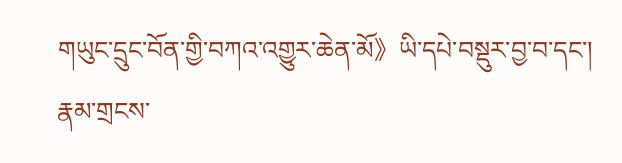གཡུང་དྲུང་བོན་གྱི་བཀའ་འགྱུར་ཆེན་མོ》ཡི་དཔེ་བསྡུར་བྱ་བ་དང་། རྣམ་གྲངས་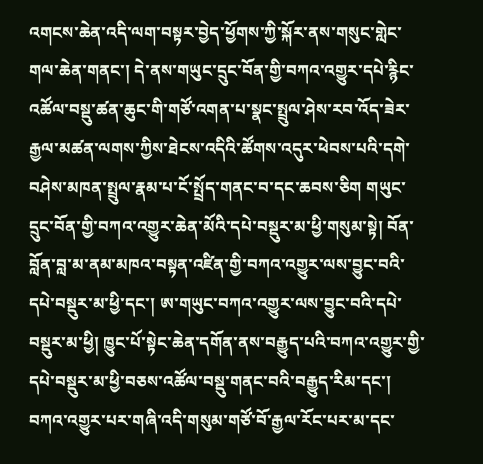འགངས་ཆེན་འདི་ལག་བསྟར་བྱེད་ཕྱོགས་ཀྱི་སྐོར་ནས་གསུང་གླེང་གལ་ཆེན་གནང་། དེ་ནས་གཡུང་དྲུང་བོན་གྱི་བཀའ་འགྱུར་དཔེ་རྙིང་འཚོལ་བསྡུ་ཚན་ཆུང་གི་གཙོ་འགན་པ་སྣང་སྤྲུལ་ཤེས་རབ་འོད་ཟེར་རྒྱལ་མཚན་ལགས་ཀྱིས་ཐེངས་འདིའི་ཚོགས་འདུར་ཕེབས་པའི་དགེ་བཤེས་མཁན་སྤྲུལ་རྣམ་པ་ངོ་སྤྲོད་གནང་བ་དང་ཆབས་ཅིག གཡུང་དྲུང་བོན་གྱི་བཀའ་འགྱུར་ཆེན་མོའི་དཔེ་བསྡུར་མ་ཕྱི་གསུམ་སྟེ། བོན་བློན་བླ་མ་ནམ་མཁའ་བསྟན་འཛིན་གྱི་བཀའ་འགྱུར་ལས་བྱུང་བའི་དཔེ་བསྡུར་མ་ཕྱི་དང་། ཨ་གཡུང་བཀའ་འགྱུར་ལས་བྱུང་བའི་དཔེ་བསྡུར་མ་ཕྱི། ཁྱུང་པོ་སྟེང་ཆེན་དགོན་ནས་བརྒྱུད་པའི་བཀའ་འགྱུར་གྱི་དཔེ་བསྡུར་མ་ཕྱི་བཅས་འཚོལ་བསྡུ་གནང་བའི་བརྒྱུད་རིམ་དང་། བཀའ་འགྱུར་པར་གཞི་འདི་གསུམ་གཙོ་བོ་རྒྱལ་རོང་པར་མ་དང་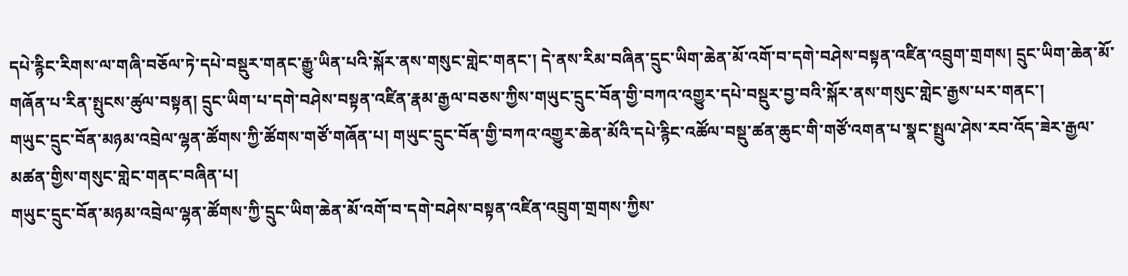དཔེ་རྙིང་རིགས་ལ་གཞི་བཅོལ་ཏེ་དཔེ་བསྡུར་གནང་རྒྱུ་ཡིན་པའི་སྐོར་ནས་གསུང་གླེང་གནང་། དེ་ནས་རིམ་བཞིན་དྲུང་ཡིག་ཆེན་མོ་འགོ་བ་དགེ་བཤེས་བསྟན་འཛིན་འབྲུག་གྲགས། དྲུང་ཡིག་ཆེན་མོ་གཞོན་པ་རིན་སྤུངས་ཚུལ་བསྟན། དྲུང་ཡིག་པ་དགེ་བཤེས་བསྟན་འཛིན་རྣམ་རྒྱལ་བཅས་ཀྱིས་གཡུང་དྲུང་བོན་གྱི་བཀའ་འགྱུར་དཔེ་བསྡུར་བྱ་བའི་སྐོར་ནས་གསུང་གླེང་རྒྱས་པར་གནང་།
གཡུང་དྲུང་བོན་མཉམ་འབྲེལ་ལྷན་ཚོགས་ཀྱི་ཚོགས་གཙོ་གཞོན་པ། གཡུང་དྲུང་བོན་གྱི་བཀའ་འགྱུར་ཆེན་མོའི་དཔེ་རྙིང་འཚོལ་བསྡུ་ཚན་ཆུང་གི་གཙོ་འགན་པ་སྣང་སྤྲུལ་ཤེས་རབ་འོད་ཟེར་རྒྱལ་མཚན་གྱིས་གསུང་གླེང་གནང་བཞིན་པ།
གཡུང་དྲུང་བོན་མཉམ་འབྲེལ་ལྷན་ཚོགས་ཀྱི་དྲུང་ཡིག་ཆེན་མོ་འགོ་བ་དགེ་བཤེས་བསྟན་འཛིན་འབྲུག་གྲགས་ཀྱིས་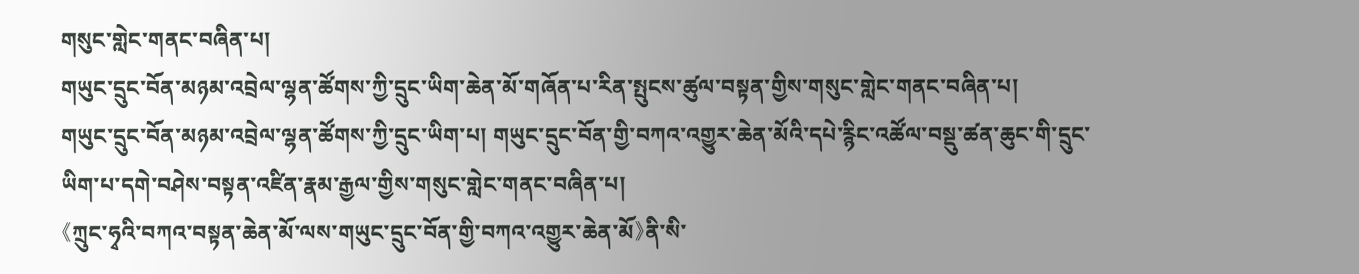གསུང་གླེང་གནང་བཞིན་པ།
གཡུང་དྲུང་བོན་མཉམ་འབྲེལ་ལྷན་ཚོགས་ཀྱི་དྲུང་ཡིག་ཆེན་མོ་གཞོན་པ་རིན་སྤུངས་ཚུལ་བསྟན་གྱིས་གསུང་གླེང་གནང་བཞིན་པ།
གཡུང་དྲུང་བོན་མཉམ་འབྲེལ་ལྷན་ཚོགས་ཀྱི་དྲུང་ཡིག་པ། གཡུང་དྲུང་བོན་གྱི་བཀའ་འགྱུར་ཆེན་མོའི་དཔེ་རྙིང་འཚོལ་བསྡུ་ཚན་ཆུང་གི་དྲུང་ཡིག་པ་དགེ་བཤེས་བསྟན་འཛིན་རྣམ་རྒྱལ་གྱིས་གསུང་གླེང་གནང་བཞིན་པ།
《ཀྲུང་ཧྭའི་བཀའ་བསྟན་ཆེན་མོ་ལས་གཡུང་དྲུང་བོན་གྱི་བཀའ་འགྱུར་ཆེན་མོ》ནི་སི་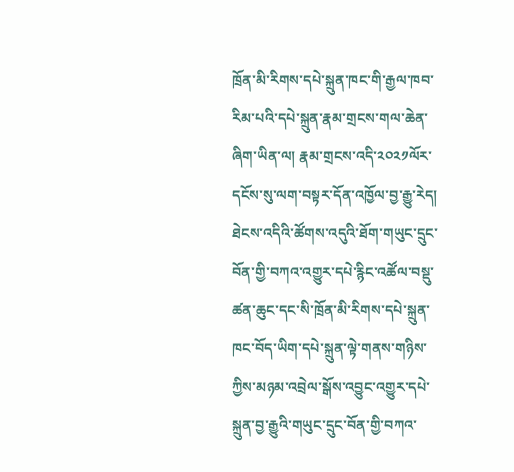ཁྲོན་མི་རིགས་དཔེ་སྐྲུན་ཁང་གི་རྒྱལ་ཁབ་རིམ་པའི་དཔེ་སྐྲུན་རྣམ་གྲངས་གལ་ཆེན་ཞིག་ཡིན་ལ། རྣམ་གྲངས་འདི་༢༠༢༡ལོར་དངོས་སུ་ལག་བསྟར་དོན་འཁྱོལ་བྱ་རྒྱུ་རེད། ཐེངས་འདིའི་ཚོགས་འདུའི་ཐོག་གཡུང་དྲུང་བོན་གྱི་བཀའ་འགྱུར་དཔེ་རྙིང་འཚོལ་བསྡུ་ཚན་ཆུང་དང་སི་ཁྲོན་མི་རིགས་དཔེ་སྐྲུན་ཁང་བོད་ཡིག་དཔེ་སྐྲུན་ལྟེ་གནས་གཉིས་ཀྱིས་མཉམ་འབྲེལ་སྒོས་འབྱུང་འགྱུར་དཔེ་སྐྲུན་བྱ་རྒྱུའི་གཡུང་དྲུང་བོན་གྱི་བཀའ་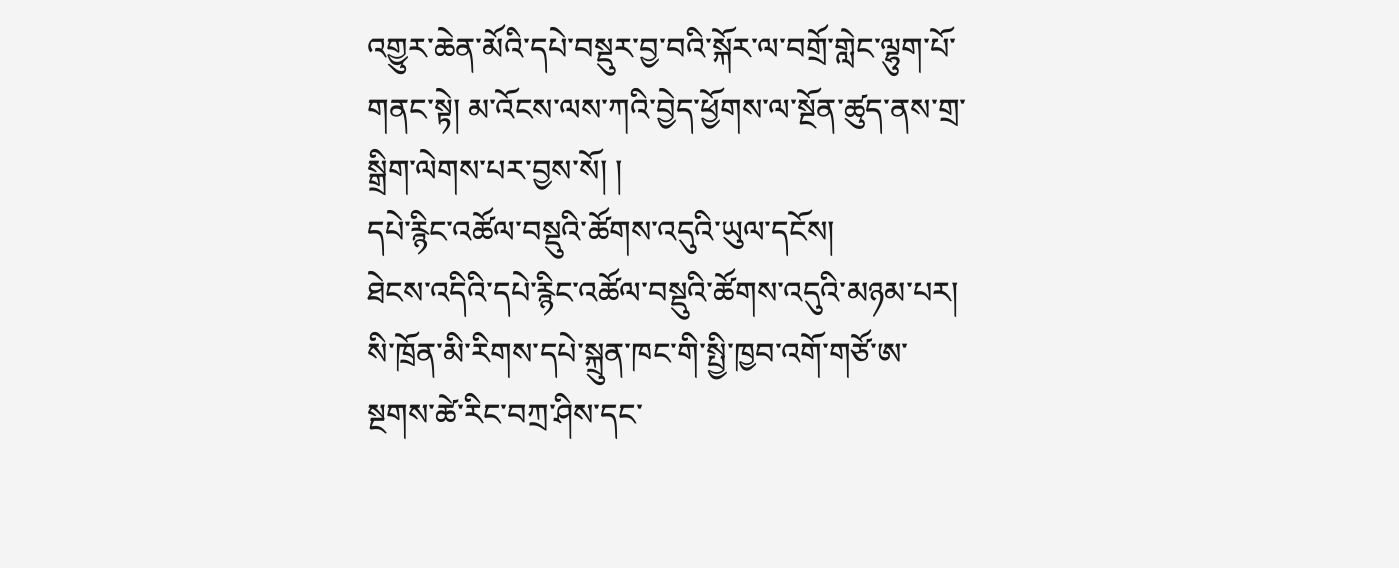འགྱུར་ཆེན་མོའི་དཔེ་བསྡུར་བྱ་བའི་སྐོར་ལ་བགྲོ་གླེང་ལྷུག་པོ་གནང་སྟེ། མ་འོངས་ལས་ཀའི་བྱེད་ཕྱོགས་ལ་སྔོན་ཚུད་ནས་གྲ་སྒྲིག་ལེགས་པར་བྱས་སོ། །
དཔེ་རྙིང་འཚོལ་བསྡུའི་ཚོགས་འདུའི་ཡུལ་དངོས།
ཐེངས་འདིའི་དཔེ་རྙིང་འཚོལ་བསྡུའི་ཚོགས་འདུའི་མཉམ་པར།
སི་ཁྲོན་མི་རིགས་དཔེ་སྐྲུན་ཁང་གི་སྤྱི་ཁྱབ་འགོ་གཙོ་ཨ་སྔགས་ཚེ་རིང་བཀྲ་ཤིས་དང་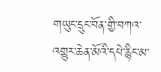གཡུང་དྲུང་བོན་གྱི་བཀའ་འགྱུར་ཆེན་མོའི་དཔེ་རྙིང་མ་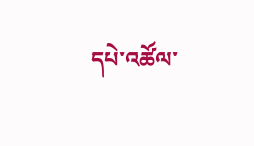དཔེ་འཚོལ་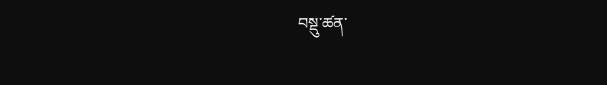བསྡུ་ཚན་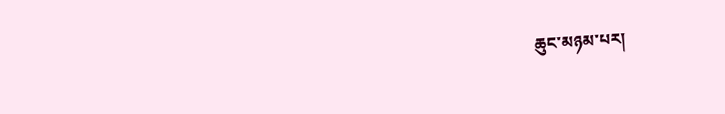ཆུང་མཉམ་པར།